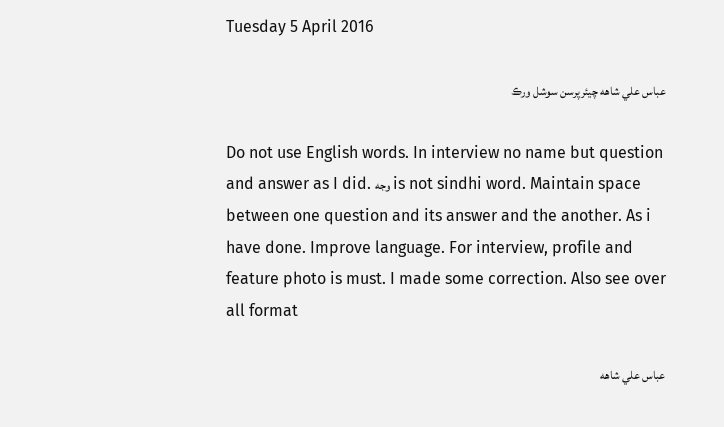Tuesday 5 April 2016

عباس علي شاهه چيئرپرسن سوشل ورڪ

Do not use English words. In interview no name but question and answer as I did. وجه is not sindhi word. Maintain space between one question and its answer and the another. As i have done. Improve language. For interview, profile and feature photo is must. I made some correction. Also see over all format

عباس علي شاهه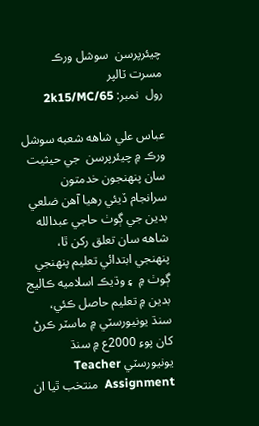چيئرپرسن  سوشل ورڪ
مسرت ٽالپر
رول  نمبر: 2k15/MC/65

عباس علي شاهه شعبه سوشل ورڪ ۾ چيئرپرسن  جي حيثيت سان پنهنجون خدمتون سرانجام ڏيئي رهيا آهن ضلعي بدين جي ڳوٺ حاجي عبدالله شاهه سان تعلق رکن ٿا، پنهنجي ابتدائي تعليم پنهنجي ڳوٺ ۾  ۽ وڌيڪ اسلاميه ڪاليج بدين ۾ تعليم حاصل ڪئي، سنڌ يونيورسٽي ۾ ماسٽر ڪرڻ کان پوءِ 2000ع ۾ سنڌ يونيورسٽي Teacher Assignment  منتخب ٿيا ان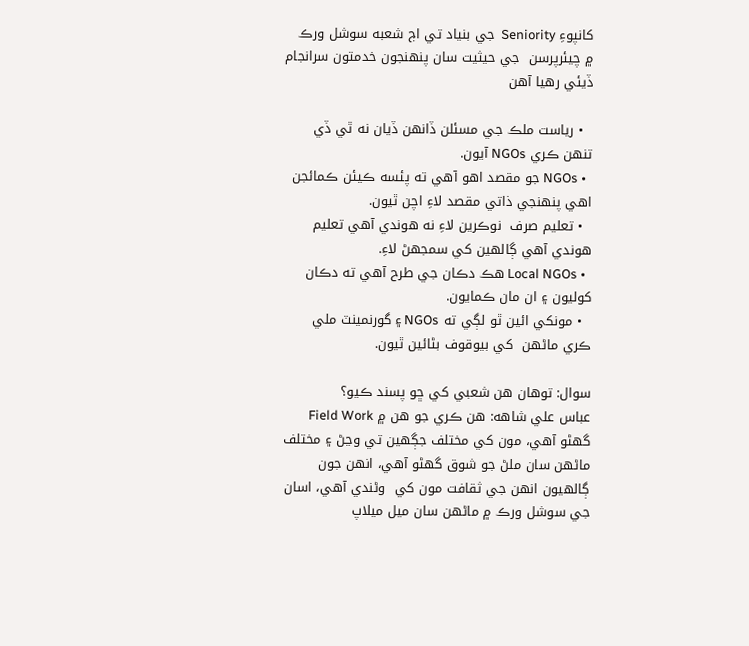کانپوءِ Seniority  جي بنياد تي اڄ شعبه سوشل ورڪ ۾ چيئرپرسن  جي حيثيت سان پنهنجون خدمتون سرانجام ڏيئي رهيا آهن

  • رياست ملڪ جي مسئلن ڏانهن ڏيان نه ٿي ڏي تنهن ڪري NGOs آيون.
  • NGOs جو مقصد اهو آهي ته پئسه ڪيئن ڪمائجن اهي پنهنجي ذاتي مقصد لاءِ اچن ٿيون.
  • تعليم صرف  نوڪرين لاءِ نه هوندي آهي تعليم هوندي آهي ڳالهين کي سمجھڻ لاءِ.
  • Local NGOs هڪ دڪان جي طرح آهي ته دڪان کوليون ۽ ان مان ڪمايون.
  • مونکي ائين ٿو لڳي ته NGOs ۽ گورنمينٽ ملي ڪري ماڻهن  کي بيوقوف بڻائين ٿيون.

سوال: توهان هن شعبي کي ڇو پسند ڪيو؟
عباس علي شاهه: هن ڪري جو هن ۾ Field Work گھڻو آهي، مون کي مختلف جڳهين تي وڃڻ ۽ مختلف ماڻهن سان ملڻ جو شوق گھڻو آهي، انهن جون ڳالهيون انهن جي ثقافت مون کي  وڻندي آهي، اسان جي سوشل ورڪ ۾ ماڻهن سان ميل ميلاپ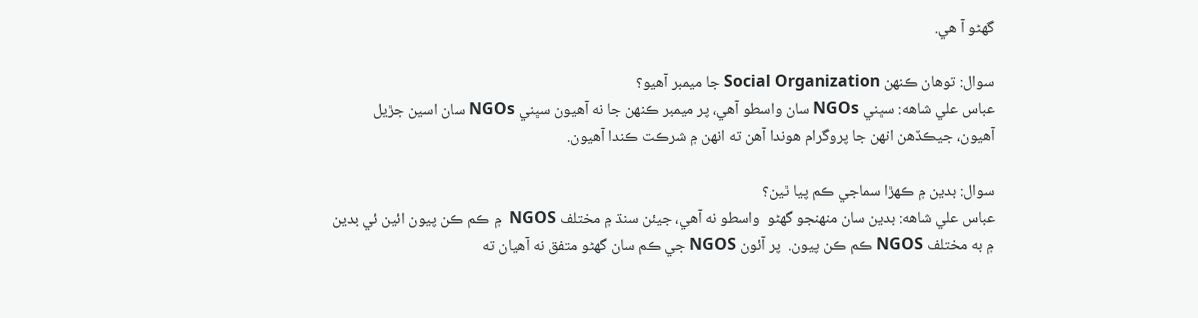گھڻو آ هي.

سوال: توهان ڪنهن Social Organization جا ميمبر آهيو؟
عباس علي شاهه: سڀني NGOs سان واسطو آهي، پر ميمبر ڪنهن جا نه آهيون سڀني NGOs سان اسين جڙيل آهيون، جيڪڏهن انهن جا پروگرام هوندا آهن ته انهن ۾ شرڪت ڪندا آهيون.

سوال: بدين ۾ ڪهڙا سماجي ڪم پيا ٿين؟
عباس علي شاهه: بدين سان منهنجو گھڻو  واسطو نه آهي، جيئن سنڌ ۾ مختلف NGOS  ۾ ڪم ڪن پيون ائين ئي بدين ۾ به مختلف NGOS ڪم ڪن پيون.  پر آئون NGOS جي ڪم سان گھڻو متفق نه آهيان ته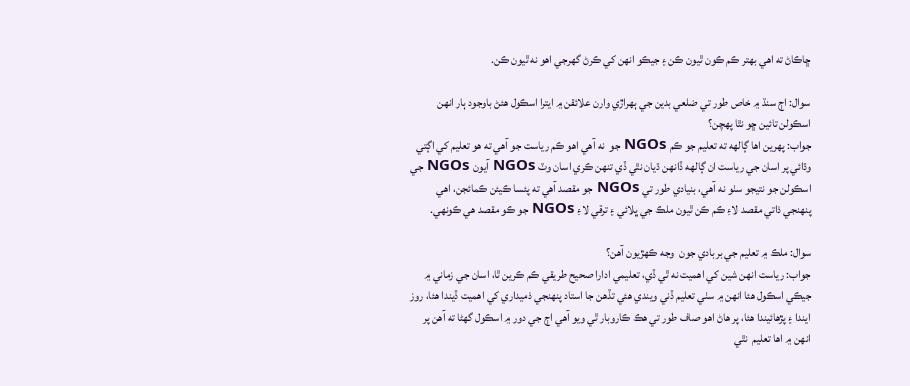ڇاڪاڻ ته اهي بهتر ڪم ڪون ٿيون ڪن ۽ جيڪو انهن کي ڪرڻ گھرجي اهو نه ٿيون ڪن.

سوال: اڄ سنڌ ۾ خاص طور تي ضلعي بدين جي ٻهراڙي وارن علائقن ۾ ايترا اسڪول هئڻ باوجود ٻار انهن اسڪولن تائين ڇو نٿا پهچن؟
جواب: پهرين اها ڳالهه ته تعليم جو ڪم NGOs جو  نه آهي اهو ڪم رياست جو آهي ته هو تعليم کي اڳتي وڌائي پر اسان جي رياست ان ڳالهه ڏانهن ڌيان نٿي ڏي تنهن ڪري اسان وٽ NGOs آيون NGOs جي اسڪولن جو نتيجو سٺو نه آهي، بنيادي طور تي NGOs جو مقصد آهي ته پئسا ڪيئن ڪمائجن، اهي پنهنجي ذاتي مقصد لاءِ ڪم ڪن ٿيون ملڪ جي ڀلائي ۽ ترقي لاءِ NGOs جو ڪو مقصد هي ڪونهي.

سوال: ملڪ ۾ تعليم جي بربادي جون  وجه ڪهڙيون آهن؟
جواب: رياست انهن شين کي اهميت نه ٿي ڏي، تعليمي ادارا صحيح طريقي ڪم ڪرين ٿا، اسان جي زماني ۾  جيڪي اسڪول هئا انهن ۾ سٺي تعليم ڏني ويندي هئي تڏهن جا استاد پنهنجي ذميداري کي اهميت ڏيندا هئا، روز ايندا ۽ پڙهائيندا هئا، پر هاڻ اهو صاف طور تي هڪ ڪاروبار ٿي ويو آهي اڄ جي دور ۾ اسڪول گھڻا ته آهن پر انهن ۾ اها تعليم  نٿي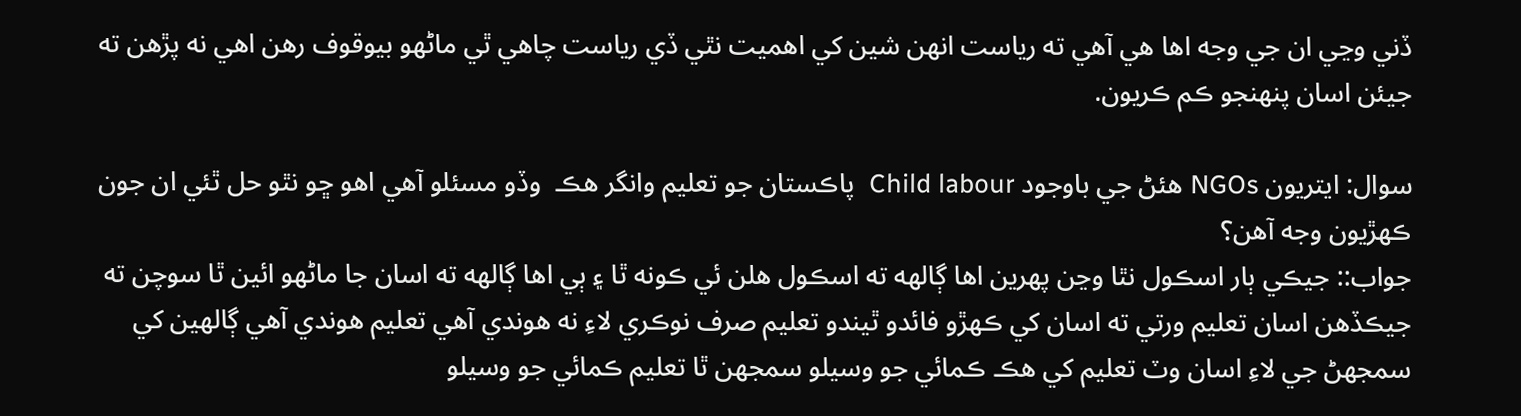ڏني وڃي ان جي وجه اها هي آهي ته رياست انهن شين کي اهميت نٿي ڏي رياست چاهي ٿي ماڻهو بيوقوف رهن اهي نه پڙهن ته جيئن اسان پنهنجو ڪم ڪريون.

سوال: ايتريون NGOs هئڻ جي باوجود Child labour  پاڪستان جو تعليم وانگر هڪ  وڏو مسئلو آهي اهو ڇو نٿو حل ٿئي ان جون ڪهڙيون وجه آهن؟
جواب:: جيڪي ٻار اسڪول نٿا وڃن پهرين اها ڳالهه ته اسڪول هلن ئي ڪونه ٿا ۽ ٻي اها ڳالهه ته اسان جا ماڻهو ائين ٿا سوچن ته جيڪڏهن اسان تعليم ورتي ته اسان کي ڪهڙو فائدو ٿيندو تعليم صرف نوڪري لاءِ نه هوندي آهي تعليم هوندي آهي ڳالهين کي سمجھڻ جي لاءِ اسان وٽ تعليم کي هڪ ڪمائي جو وسيلو سمجھن ٿا تعليم ڪمائي جو وسيلو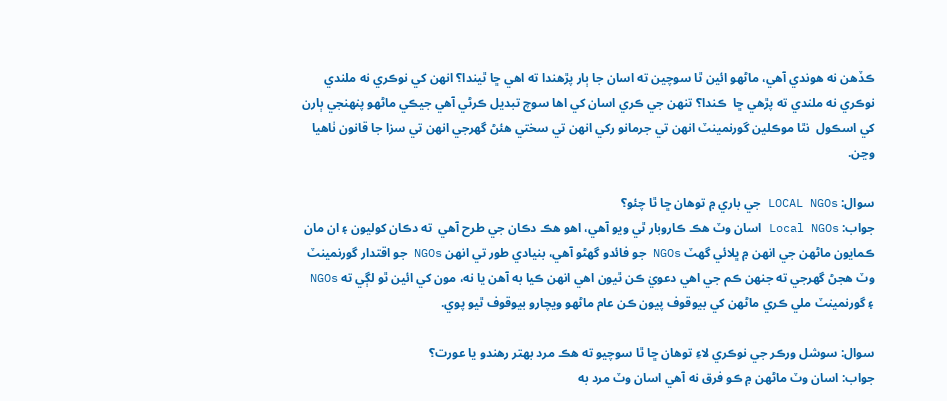ڪڏهن نه هوندي آهي، ماڻهو ائين ٿا سوچين ته اسان جا ٻار پڙهندا ته اهي ڇا ٿيندا؟ انهن کي نوڪري نه ملندي نوڪري نه ملندي ته پڙهي ڇا  ڪندا؟ تنهن جي ڪري اسان کي اها سوچ تبديل ڪرڻي آهي جيڪي ماڻهو پنهنجي ٻارن کي اسڪول  نٿا موڪلين گورنمينٽ انهن تي جرمانو رکي انهن تي سختي هئڻ گھرجي انهن تي سزا جا قانون ٺاهيا وڃن.

سوال: LOCAL NGOs جي باري ۾ توهان ڇا ٿا چئو؟
جواب: Local NGOs اسان وٽ هڪ ڪاروبار ٿي ويو آهي، اهو هڪ دڪان جي طرح آهي  ته دڪان کوليون ۽ ان مان ڪمايون ماڻهن جي انهن ۾ ڀلائي گھٽ NGOs جو فائدو گھڻو آهي، بنيادي طور تي انهن NGOs جو اقتدار گورنمينٽ وٽ هجڻ گھرجي ته جنهن ڪم جي اهي دعويٰ ڪن ٿيون اهي انهن ڪيا به آهن يا نه، مون کي ائين ٿو لڳي ته NGOs ۽ گورنمينٽ ملي ڪري ماڻهن کي بيوقوف پيون ڪن عام ماڻهو ويچارو بيوقوف ٿيو پوي.

سوال: سوشل ورڪر جي نوڪري لاءِ توهان ڇا ٿا سوچيو ته هڪ مرد بهتر رهندو يا عورت؟
جواب: اسان وٽ ماڻهن ۾ ڪو فرق نه آهي اسان وٽ مرد به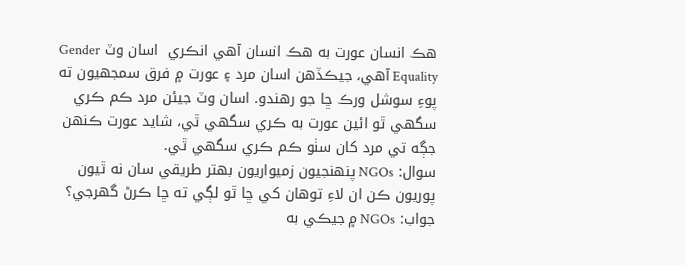هڪ انسان عورت به هڪ انسان آهي انڪري  اسان وٽ Gender Equality آهي، جيڪڏهن اسان مرد ۽ عورت ۾ فرق سمجھيون ته پوءِ سوشل ورڪ ڇا جو رهندو. اسان وٽ جيئن مرد ڪم ڪري سگھي ٿو ائين عورت به ڪري سگھي ٿي، شايد عورت ڪنهن جڳه تي مرد کان سٺو ڪم ڪري سگھي ٿي.
سوال: NGOs پنهنجيون زميواريون بهتر طريقي سان نه ٿيون پوريون ڪن ان لاءِ توهان کي ڇا ٿو لڳي ته ڇا ڪرڻ گھرجي؟
جواب: NGOs ۾ جيڪي به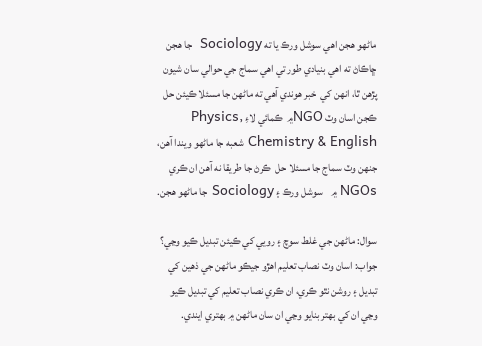ماڻهو هجن اهي سوشل ورڪ يا ته Sociology  جا هجن ڇاڪاڻ ته اهي بنيادي طور تي اهي سماج جي حوالي سان شيون پڙهن ٿا، انهن کي  خبر هوندي آهي ته ماڻهن جا مسئلا ڪيئن حل ڪجن اسان وٽ NGO۾ ڪمائي لاءِ Physics, Chemistry & English شعبه جا ماڻهو ويندا آهن، جنهن وٽ سماج جا مسئلا حل  ڪرڻ جا طريقا نه آهن ان ڪري NGOs ۾  سوشل ورڪ ۽ Sociology جا ماڻهو هجن.

سوال: ماڻهن جي غلط سوچ ۽ رويي کي ڪيئن تبديل ڪيو وڃي؟
جواب: اسان وٽ نصاب تعليم اهڙو جيڪو ماڻهن جي ذهين کي تبديل ۽ روشن نٿو ڪري، ان ڪري نصاب تعليم کي تبديل ڪيو وڃي ان کي بهتر بنايو وڃي ان سان ماڻهن ۾ بهتري ايندي.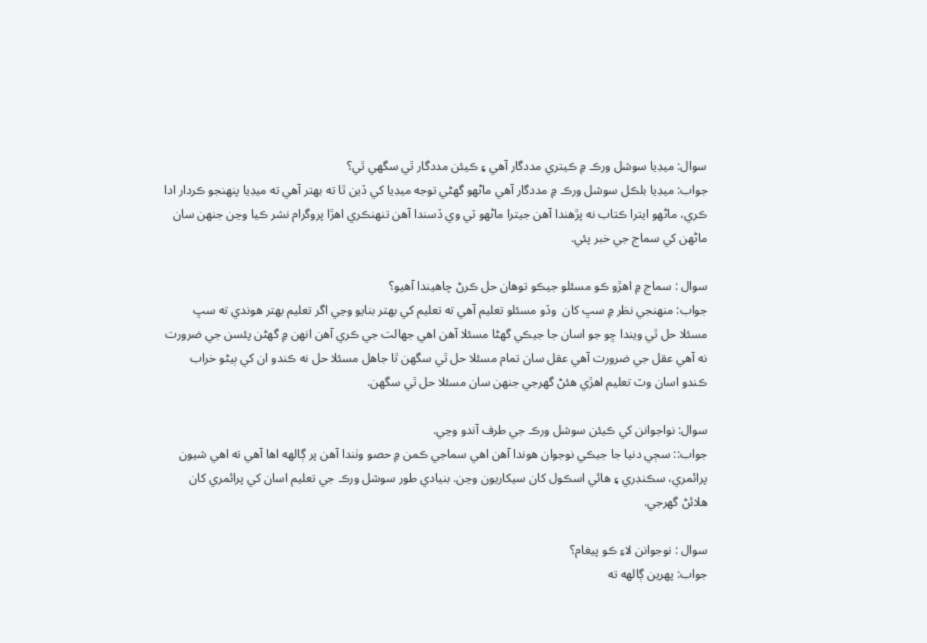سوال: ميڊيا سوشل ورڪ ۾ ڪيتري مددگار آهي ۽ ڪيئن مددگار ٿي سگھي ٿي؟
جواب: ميڊيا بلڪل سوشل ورڪ ۾ مددگار آهي ماڻهو گھڻي توجه ميڊيا کي ڏين ٿا ته بهتر آهي ته ميڊيا پنهنجو ڪردار ادا ڪري، ماڻهو ايترا ڪتاب نه پڙهندا آهن جيترا ماڻهو ٽي وي ڏسندا آهن تنهنڪري اهڙا پروگرام نشر ڪيا وڃن جنهن سان ماڻهن کي سماج جي خبر پئي.

سوال : سماج ۾ اهڙو ڪو مسئلو جيڪو توهان حل ڪرڻ چاهيندا آهيو؟
جواب: منهنجي نظر ۾ سڀ کان  وڏو مسئلو تعليم آهي ته تعليم کي بهتر بنايو وڃي اگر تعليم بهتر هوندي ته سڀ مسئلا حل ٿي ويندا ڇو جو اسان جا جيڪي گھڻا مسئلا آهن اهي جھالت جي ڪري آهن انهن ۾ گھڻن پئسن جي ضرورت نه آهي عقل جي ضرورت آهي عقل سان تمام مسئلا حل ٿي سگھن ٿا جاهل مسئلا حل نه ڪندو ان کي ٻيڻو خراب ڪندو اسان وٽ تعليم اهڙي هئڻ گھرجي جنهن سان مسئلا حل ٿي سگھن.

سوال: نواجوانن کي ڪيئن سوشل ورڪ جي طرف آندو وڃي.
جواب:: سڄي دنيا جا جيڪي نوجوان هوندا آهن اهي سماجي ڪمن ۾ حصو وٺندا آهن پر ڳالهه اها آهي ته اهي شيون پرائمري، سڪنڊري ۽ هائي اسڪول کان سيکاريون وڃن. بنيادي طور سوشل ورڪ جي تعليم اسان کي پرائمري کان هلائڻ گھرجي.

سوال : نوجوانن لاءِ ڪو پيغام؟
جواب: پهرين ڳالهه ته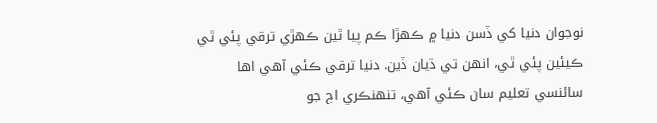نوجوان دنيا کي ڏسن دنيا ۾ ڪهڙا ڪم پيا ٿين ڪهڙي ترقي پئي ٿي ڪيئين پئي ٿي، انهن تي ڌيان ڏين. دنيا ترقي ڪئي آهي اها سائنسي تعليم سان ڪئي آهي، تنهنڪري اڄ جو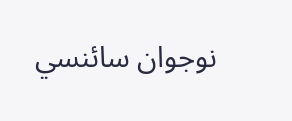نوجوان سائنسي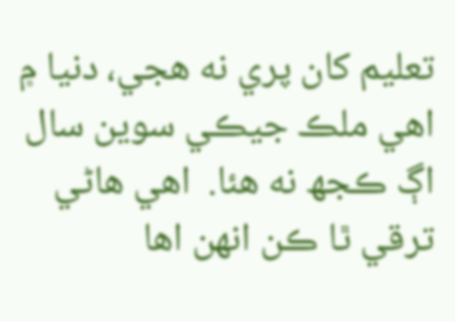تعليم کان پري نه هجي، دنيا ۾ اهي ملڪ جيڪي سوين سال اڳ ڪجھ نه هئا.  اهي هاڻي ترقي ٿا ڪن انهن اها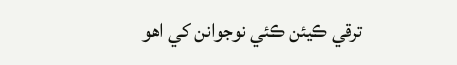ترقي ڪيئن ڪئي نوجوانن کي اهو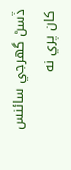ڏسڻ گھرجي سائنس کان پري نه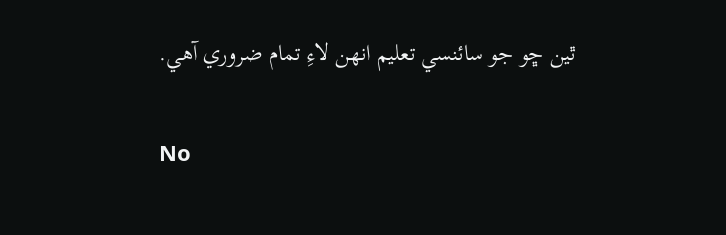ٿين ڇو جو سائنسي تعليم انهن لاءِ تمام ضروري آهي.

No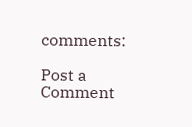comments:

Post a Comment